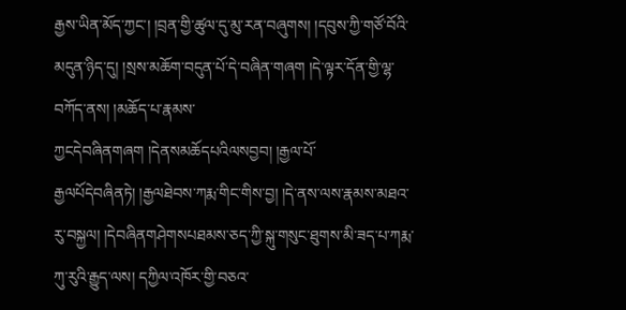རྒྱས་ཡིན་མོད་ཀྱང་། །བྲན་གྱི་ཚུལ་དུ་མུ་རན་བཞུགས། །དབུས་ཀྱི་གཙོ་བོའི་མདུན་ཉིད་དུ། །སྲས་མཆོག་བདུན་པོ་དེ་བཞིན་གཞག །དེ་ལྟར་དོན་གྱི་ལྷ་བཀོད་ནས། །མཆོད་པ་རྣམས་ཀྱངདེབཞིནགཞག །དེནསམཆོདཔའིལསབྱབ། །རྒྱལ་པོ་རྒྱལཔོདེབཞིནཏེ། །རྒྱལཐེབས་ཀརྨ་གིང་གིས་བྱ། །དེ་ནས་ལས་རྣམས་མཐའ་རུ་བསྐྱལ། །དེབཞིནགཤེགསཔཐམས་ཅད་ཀྱི་སྐུ་གསུང་ཐུགས་མི་ཟད་པ་ཀརྨ་ཀུ་རུའི་རྒྱུད་ལས། དཀྱིལ་འཁོར་གྱི་བཅའ་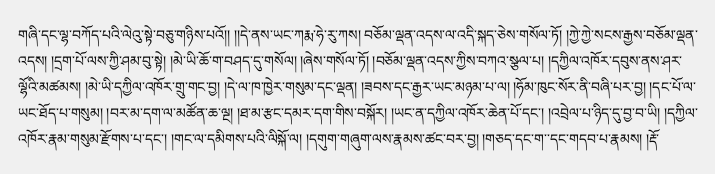གཞི་དང་ལྷ་བཀོད་པའི་ལེའུ་སྟེ་བཅུ་གཉིས་པའོ།། །།དེ་ནས་ཡང་ཀརྨ་ཧེ་རུ་ཀས། བཅོམ་ལྡན་འདས་ལ་འདི་སྐད་ཅེས་གསོལ་ཏོ། །ཀྱེ་ཀྱེ་སངས་རྒྱས་བཅོམ་ལྡན་འདས། །དྲག་པོ་ལས་ཀྱི་ཤམ་བུ་སྟེ། །མེ་ཡི་ཆོ་ག་བཤད་དུ་གསོལ། །ཞེས་གསོལ་ཏོ། །བཅོམ་ལྡན་འདས་ཀྱིས་བཀའ་སྩལ་པ། །དཀྱིལ་འཁོར་དབུས་ནས་ཤར་ལྷོའི་མཚམས། །མེ་ཡི་དཀྱིལ་འཁོར་གྲུ་གང་བྱ། །དེ་ལ་ཁ་ཁྱེར་གསུམ་དང་ལྡན། །ཟབས་དང་རྒྱར་ཡང་མཉམ་པ་ལ། །ཧོམ་ཁུང་སོར་ནི་བཞི་པར་བྱ། །དང་པོ་ལ་ཡང་ཐོད་པ་གསུམ། །བར་མ་དག་ལ་མཚོན་ཆ་ལྔ། །ཐ་མ་རྩང་དམར་དག་གིས་བསྐོར། །ཡང་ན་དཀྱིལ་འཁོར་ཆེན་པོ་དང་། །འབྲེལ་པ་ཉིད་དུ་བྱ་བ་ཡི། །དཀྱིལ་འཁོར་རྣམ་གསུམ་རྫོགས་པ་དང་། །གང་ལ་དམིགས་པའི་ལིསྐོ་ལ། །དགུག་གཞུག་ལས་རྣམས་ཚང་བར་བྱ། །གཅད་དང་ག་་དང་གདབ་པ་རྣམས། །རྡོ་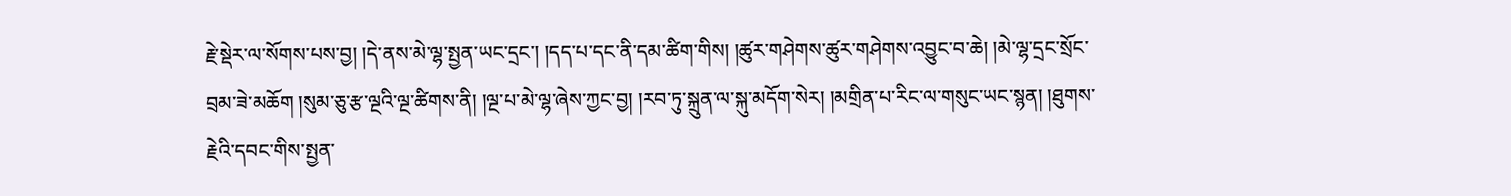རྗེ་སྡེར་ལ་སོགས་པས་བྱ། །དེ་ནས་མེ་ལྷ་སྤྱན་ཡང་དྲང་། །དད་པ་དང་ནི་དམ་ཚིག་གིས། །ཚུར་གཤེགས་ཚུར་གཤེགས་འབྱུང་བ་ཆེ། །མེ་ལྷ་དྲང་སྲོང་བྲམ་ཟེ་མཆོག །སུམ་ཅུ་རྩ་ལྔའི་ལྔ་ཚིགས་ནི། །ལྔ་པ་མེ་ལྷ་ཞེས་ཀྱང་བྱ། །རབ་ཏུ་སྐྲུན་ལ་སྐུ་མདོག་སེར། །མགྲིན་པ་རིང་ལ་གསུང་ཡང་སྙན། །ཐུགས་རྗེའི་དབང་གིས་སྤྱན་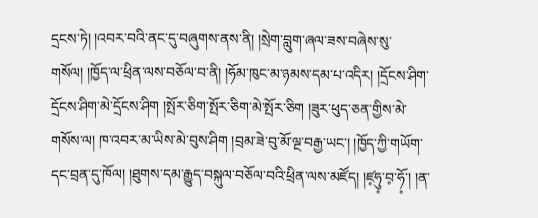དྲངས་ཏེ། །འབར་བའི་ནང་དུ་བཞུགས་ནས་ནི། །སྲེག་བླུག་ཞལ་ཟས་བཞེས་སུ་གསོལ། །ཁྱོད་ལ་ཕྲིན་ལས་བཅོལ་བ་ནི། །ཧོམ་ཁུང་མ་ཉམས་དམ་པ་འདིར། །དྲོངས་ཤིག་དྲོངས་ཤིག་མེ་དྲོངས་ཤིག །སྤོར་ཅིག་སྤོར་ཅིག་མེ་སྤོར་ཅིག །ཟུར་ཕུད་ཅན་གྱིས་མེ་གསོས་ལ། ཁ་འབར་མ་ཡིས་མེ་བུས་ཤིག །བྲམ་ཟེ་བུ་མོ་ལྔ་བརྒྱ་ཡང་། །ཁྱོད་ཀྱི་གཡོག་དང་བྲན་དུ་ཁོལ། །ཐུགས་དམ་རྒྱུད་བསྐུལ་བཅོལ་བའི་ཕྲིན་ལས་མཛོད། །ཛ༷ཧུ༷་བ༷་ཧོ༷་། །ན་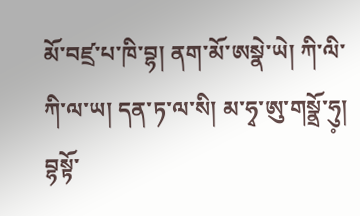མོ་བཛྲ་པ་ཁི་བྷ། ནག་མོ་ཨསྣེ་ཡེ། ཀི་ལི་ཀི་ལ་ཡ། དན་ཏ་ལ་སི། མ་ཧྭ་ཨུ་གསྣྲོ་ཧུ༷། བྷསྟོ་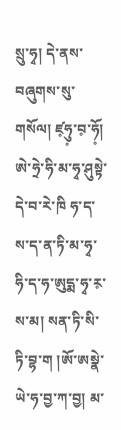སྲུ་ཧྭ། དེ་ནས་བཞུགས་སུ་གསོལ། ཛ༷ཧུ༷་བ༷་ཧོ༷། ཨེ་ཧྲེ་ཧི་མ་ཧྭ་ཤུསྟེ་དེ་བ་རེ་ཁི ཧ་ད་ས་ད་ན་ཏི་མ་ཧྭ་ཧི་ད་ཧ་ཨུདྨ་ཧྭ་ར༷་ས་མ། སན་ཏི་སི་ཏི་བྷ་ག །ཨོ་ཨསྣེ་ཡེ་ཧ་བྱ་ཀ་བྱ། མ་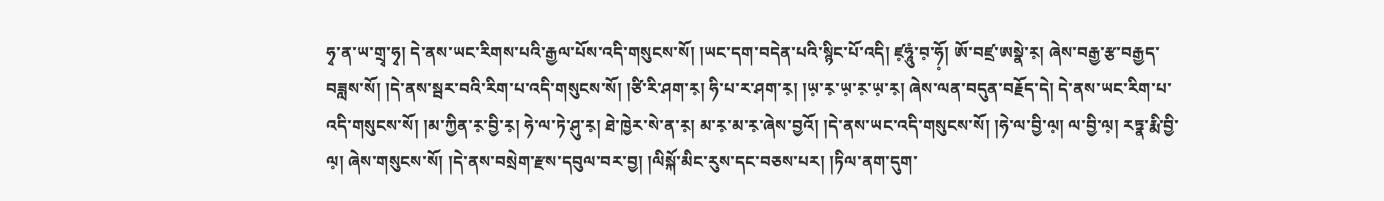ཧྭ་ན་ཡ་གྲྭ་ཧྭ། དེ་ནས་ཡང་རིགས་པའི་རྒྱལ་པོས་འདི་གསུངས་སོ། །ཡང་དག་བདེན་པའི་སྙིང་པོ་འདི། ཛ༷ཧཱུཾ་བ༷་ཧོ༷། ཨོ་བཛྲ་ཨསྣེ་ར༷། ཞེས་བརྒྱ་རྩ་བརྒྱད་བཟླས་སོ། །དེ་ནས་སྦར་བའི་རིག་པ་འདི་གསུངས་སོ། །ཙི་རི་ཤག་ར༷། ཧི་པ་ར་ཤག་ར༷། །ཡ༷་ར༷་ཡ༷་ར༷་ཡ༷་ར༷། ཞེས་ལན་བདུན་བརྗོད་དེ། དེ་ནས་ཡང་རིག་པ་འདི་གསུངས་སོ། །མ་ཀྱིན་ར༷་བྱི་ར༷། ཧེ་ལ་ཏེ་ཤུ་ར༷། ཐེ་ཁྱེར་སེ་ན་ར༷། མ་ར༷་མ་ར༷་ཞེས་བྱའོ། །དེ་ནས་ཡང་འདི་གསུངས་སོ། །ཧེ་ལ་བྱི་ལ༷། ལ་བྱི་ལ༷། རཏྣ་རྨི་བྱི་ལ༷། ཞེས་གསུངས་སོ། །དེ་ནས་བསྲེག་རྫས་དབུལ་བར་བྱ། །ལིསྐོ་མིང་རུས་དང་བཅས་པར། །ཏིལ་ནག་དུག་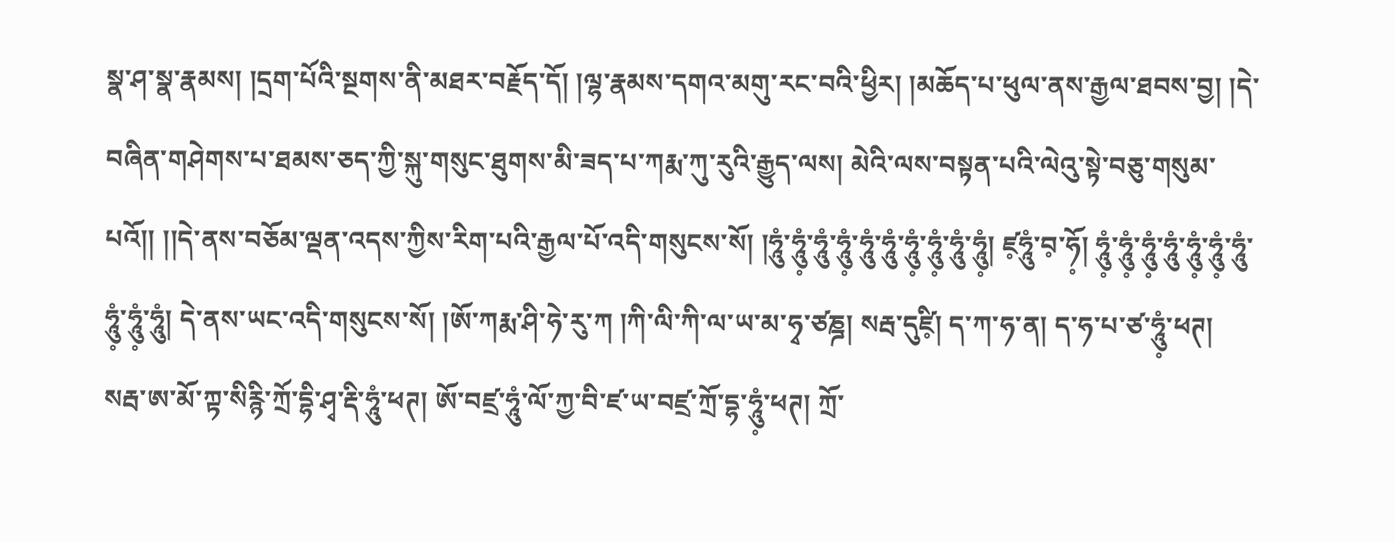སྣ་ཤ་སྣ་རྣམས། །དྲག་པོའི་སྔགས་ནི་མཐར་བརྗོད་དོ། །ལྷ་རྣམས་དགའ་མགུ་རང་བའི་ཕྱིར། །མཆོད་པ་ཕུལ་ནས་རྒྱལ་ཐབས་བྱ། །དེ་བཞིན་གཤེགས་པ་ཐམས་ཅད་ཀྱི་སྐུ་གསུང་ཐུགས་མི་ཟད་པ་ཀརྨ་ཀུ་རུའི་རྒྱུད་ལས། མེའི་ལས་བསྟན་པའི་ལེའུ་སྟེ་བཅུ་གསུམ་པའོ།། །།དེ་ནས་བཅོམ་ལྡན་འདས་ཀྱིས་རིག་པའི་རྒྱལ་པོ་འདི་གསུངས་སོ། །ཧཱུཾ་ཧཱུཾ༷་ཧཱུཾ་ཧཱུཾ༷་ཧཱུཾ་ཧཱུཾ་ཧཱུཾ༷་ཧཱུཾ༷་ཧཱུཾ་ཧཱུཾ༷། ཛ༷ཧཱུཾ་བ༷་ཧོ༷། ཧཱུཾ༷་ཧཱུཾ༷་ཧཱུཾ༷་ཧཱུཾ་ཧཱུཾ༷་ཧཱུཾ༷་ཧཱུཾ་ཧཱུཾ༷་ཧཱུཾ༷་ཧཱུཾ། དེ་ནས་ཡང་འདི་གསུངས་སོ། །ཨོ་ཀརྨ་ཤི་ཧེ་རུ་ཀ །ཀི་ལི་ཀི་ལ་ཡ་མ་ཧྭ་ཙཎྜ། སརྦ་དུཛི༷། ད་ཀ་ཧ་ན། ད་ཧ་པ་ཙ་ཧཱུཾ༷་ཕཊ། སརྦ་ཨ་མོ་ཀྟ་སིརྙི་ཀྲོ་དྷི་ཤྭ་རྡི་ཧཱུཾ་ཕཊ། ཨོ་བཛྲ་ཧཱུཾ་ལོ་ཀྱ་བི་ཛ་ཡ་བཛྲ་ཀྲོ་དྷ་ཧཱུཾ༷་ཕཊ། ཀྲོ་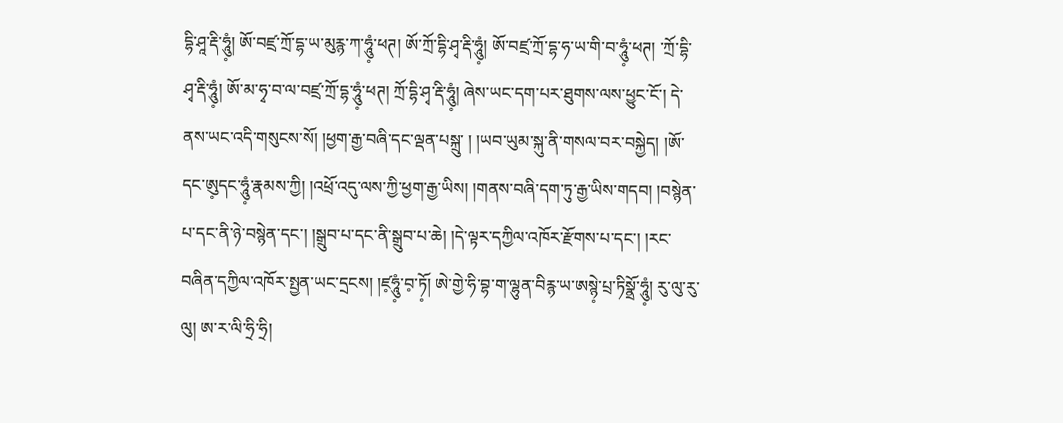དྷི་ཤཱ་རྡི་ཧཱུཾ༷། ཨོ་བཛྲ་ཀྲོ་དྷ་ཡ་མུརྙ་ཀ་ཧཱུཾ༷་ཕཊ། ཨོ་ཀྲོ་དྷི་ཤྭ་རྡི་ཧཱུཾ༷། ཨོ་བཛྲ་ཀྲོ་དྷ་ཧ་ཡ་གི་བ་ཧཱུཾ༷་ཕཊ། ་ཀྲོ་དྷི་ཤྭ་རྡི་ཧཱུཾ༷། ཨོ་མ་ཧྭ་བ་ལ་བཛྲ་ཀྲོ་དྷ་ཧཱུཾ༷་ཕཊ། ཀྲོ་དྷི་ཤྭ་རྡི་ཧཱུཾ༷། ཞེས་ཡང་དག་པར་ཐུགས་ལས་ཕྱུང་ངོ་། དེ་ནས་ཡང་འདི་གསུངས་སོ། །ཕྱག་རྒྱ་བཞི་དང་ལྡན་པསྐྲུ་ ། །ཡབ་ཡུམ་སྐུ་ནི་གསལ་བར་བསྐྱེད། །ཨོ་དང་ཨུ༷དང་ཧཱུཾ༷་རྣམས་ཀྱི། །འཕྲོ་འདུ་ལས་ཀྱི་ཕྱག་རྒྱ་ཡིས། །གནས་བཞི་དག་ཏུ་རྒྱ་ཡིས་གདབ། །བསྙེན་པ་དང་ནི་ཉེ་བསྙེན་དང་། །སྒྲུབ་པ་དང་ནི་སྒྲུབ་པ་ཆེ། །དེ་ལྟར་དཀྱིལ་འཁོར་རྫོགས་པ་དང་། །རང་བཞིན་དཀྱིལ་འཁོར་སྤྱན་ཡང་དྲངས། །ཛ༷ཧཱུཾ༷་བ༷་ཏོ༷། ཨེ་གྱེ་ཧི་བྷ་ག་ལྷུན་བིརྙ་ཡ་ཨསྙེ༷་པྲ་ཏིསྣྲོ་ཧཱུཾ༷། རུ་ལུ་རུ་ལུ། ཨ་ར་ལི་ཧྲི་ཧྲི།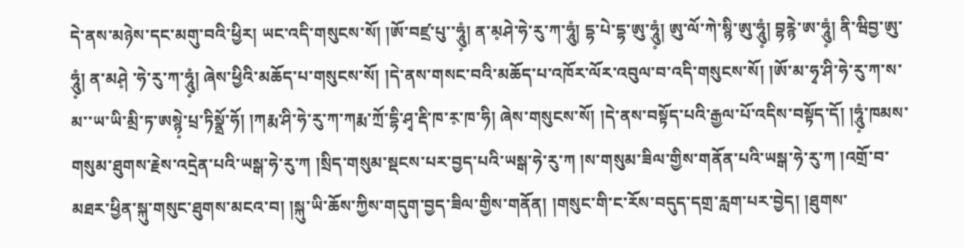དེ་ནས་མཉེས་དང་མགུ་བའི་ཕྱིར། ཡང་འདི་གསུངས་སོ། །ཨོ་བཛྲ་པུ་་ཧཱུཾ༷། ན་མ༷ཤེ་ཧེ་རུ་ཀ་ཧཱུཾ། དྷ་པེ་དྷ་ཨུ་ཧཱུཾ༷། ཨུ་ལོ་ཀེ་སྙི་ཨུ་ཧཱུཾ༷། བྷརྙེ་ཨ་ཧཱུཾ༷། ནི་ཝིབྱ་ཨུ་ཧཱུཾ༷། ན་མཤེ༷ ་ཧེ་རུ་ཀ་ཧཱུཾ༷། ཞེས་ཕྱིའི་མཆོད་པ་གསུངས་སོ། །དེ་ནས་གསང་བའི་མཆོད་པ་འཁོར་ལོར་འབུལ་བ་འདི་གསུངས་སོ། །ཨོ་མ་ཧྭ་ཤི་ཧེ་རུ་ཀ་ས་མ་་ཡ་ཡི་མྲི་ཏ་ཨསྙེ༷་པྲ་ཏིསྣྲོ་ཧོ། །ཀརྨ་ཤི་ཧེ་རུ་ཀ་ཀརྨ་ཀྲོ་དྷི་ཤྭ་རྡི་ཁ་ར༷་ཁ་ཧི། ཞེས་གསུངས་སོ། །དེ་ནས་བསྟོད་པའི་རྒྱལ་པོ་འདིས་བསྟོད་དོ། །ཧཱུཾ༷་ཁམས་གསུམ་ཐུགས་རྗེས་འདྲེན་པའི་ཡསྒ་ཧེ་རུ་ཀ །སྲིད་གསུམ་སྡངས་པར་བྱད་པའི་ཡསྒ་ཧེ་རུ་ཀ །ས་གསུམ་ཟིལ་གྱིས་གནོན་པའི་ཡསྒ་ཧེ་རུ་ཀ །འགྲོ་བ་མཐར་ཕྱིན་སྐུ་གསུང་ཐུགས་མངའ་བ། །སྐུ་ཡི་ཆོས་ཀྱིས་གདུག་བྱད་ཟིལ་གྱིས་གནོན། །གསུང་གི་ང་རོས་བདུད་དགྲ་རླག་པར་བྱེད། །ཐུགས་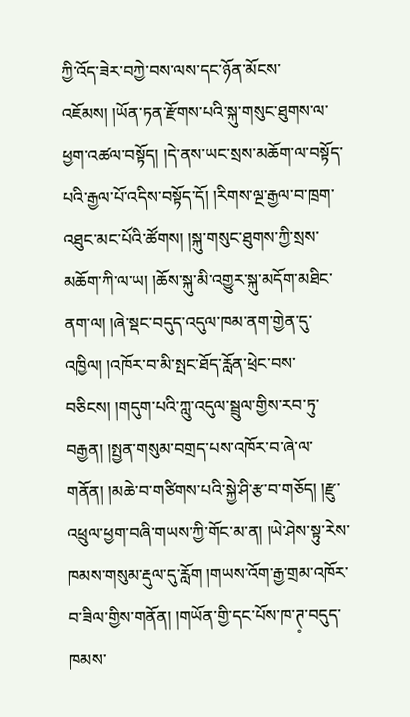ཀྱི་འོད་ཟེར་བཀྱེ་བས་ལས་དང་ཉོན་མོངས་འཇོམས། །ཡོན་ཏན་རྫོགས་པའི་སྐུ་གསུང་ཐུགས་ལ་ཕྱག་འཚལ་བསྟོད། །དེ་ནས་ཡང་སྲས་མཆོག་ལ་བསྟོད་པའི་རྒྱལ་པོ་འདིས་བསྟོད་དོ། །རིགས་ལྔ་རྒྱལ་བ་ཁྲག་འཐུང་མང་པོའི་ཚོགས། །སྐུ་གསུང་ཐུགས་ཀྱི་སྲས་མཆོག་ཀི་ལ་ཡ། །ཆོས་སྐུ་མི་འགྱུར་སྐུ་མདོག་མཐིང་ནག་ལ། །ཞེ་སྡང་བདུད་འདུལ་ཁམ་ནག་གྱེན་དུ་འཁྱིལ། །འཁོར་བ་མི་སྤང་ཐོད་རློན་ཕྲེང་བས་བཅིངས། །གདུག་པའི་ཀླུ་འདུལ་སྦྲུལ་གྱིས་རབ་ཏུ་བརྒྱན། །སྤྱན་གསུམ་བགྲད་པས་འཁོར་བ་ཞེ་ལ་གནོན། །མཆེ་བ་གཙིགས་པའི་སྐྱེ་ཤི་རྩ་བ་གཅོད། །རྫུ་འཕྲུལ་ཕྱག་བཞི་གཡས་ཀྱི་གོང་མ་ན། །ཡེ་ཤེས་སྟུ་རེས་ཁམས་གསུམ་རྡུལ་དུ་རློག །གཡས་འོག་རྒྱ་གྲམ་འཁོར་བ་ཟིལ་གྱིས་གནོན། །གཡོན་གྱི་དང་པོས་ཁ་ཊ༷་བདུད་ཁམས་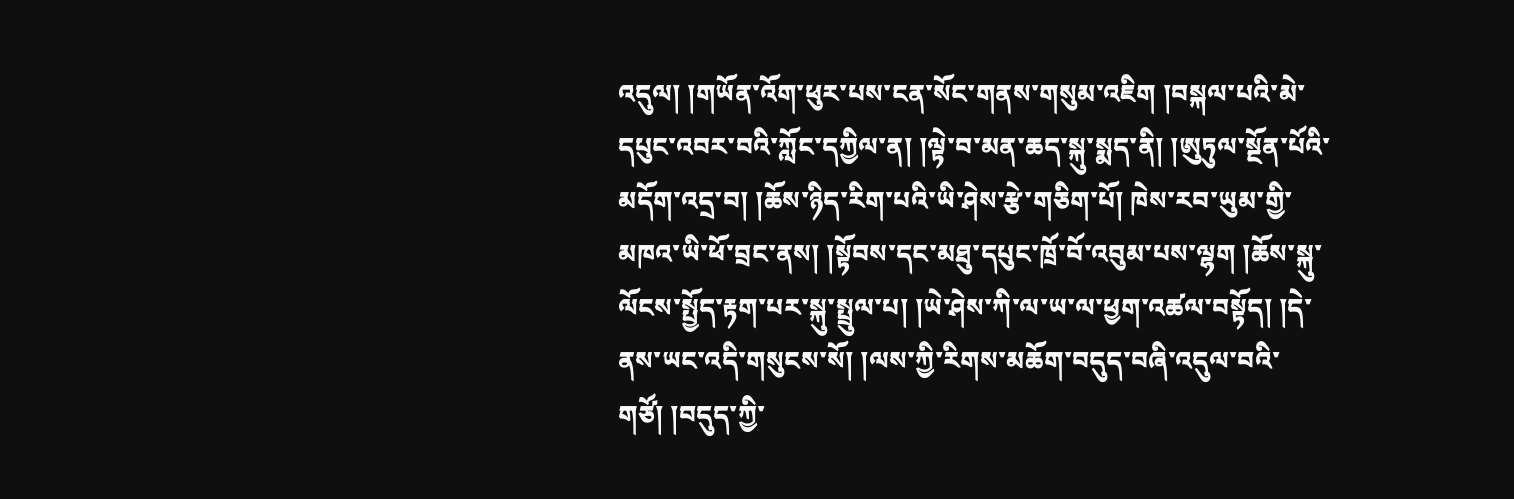འདུལ། །གཡོན་འོག་ཕུར་པས་ངན་སོང་གནས་གསུམ་འཇིག །བསྐལ་པའི་མེ་དཔུང་འབར་བའི་ཀློང་དཀྱིལ་ན། །ལྟེ་བ་མན་ཆད་སྐུ་སྨད་ནི། །ཨུཏུལ་སྔོན་པོའི་མདོག་འདྲ་བ། །ཆོས་ཉིད་རིག་པའི་ཡི་ཤེས་རྩེ་གཅིག་པོ། ཁེས་རབ་ཡུམ་གྱི་མཁའ་ཡི་ཕོ་བྲང་ནས། །སྟོབས་དང་མཐུ་དཔུང་ཁྲོ་བོ་འབུམ་པས་ལྷག །ཆོས་སྐུ་ལོངས་སྤྱོད་རྟག་པར་སྐུ་སྤྲུལ་པ། །ཡེ་ཤེས་ཀི་ལ་ཡ་ལ་ཕྱག་འཚལ་བསྟོད། །དེ་ནས་ཡང་འདི་གསུངས་སོ། །ལས་ཀྱི་རིགས་མཆོག་བདུད་བཞི་འདུལ་བའི་གཙོ། །བདུད་ཀྱི་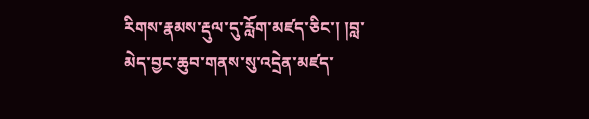རིགས་རྣམས་རྡུལ་དུ་རློག་མཛད་ཅིང་། །བླ་མེད་བྱང་ཆུབ་གནས་སུ་འདྲེན་མཛད་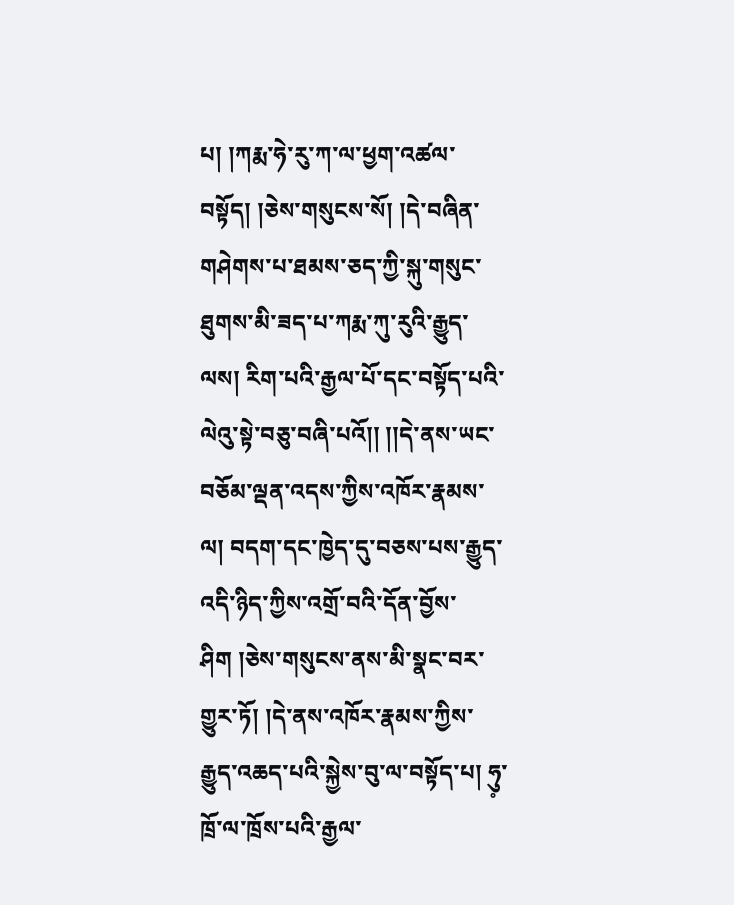པ། །ཀརྨ་ཧེ་རུ་ཀ་ལ་ཕྱག་འཚལ་བསྟོད། །ཅེས་གསུངས་སོ། །དེ་བཞིན་གཤེགས་པ་ཐམས་ཅད་ཀྱི་སྐུ་གསུང་ཐུགས་མི་ཟད་པ་ཀརྨ་ཀུ་རུའི་རྒྱུད་ལས། རིག་པའི་རྒྱལ་པོ་དང་བསྟོད་པའི་ལེའུ་སྟེ་བཅུ་བཞི་པའོ།། །།དེ་ནས་ཡང་བཅོམ་ལྡན་འདས་ཀྱིས་འཁོར་རྣམས་ལ། བདག་དང་ཁྱེད་དུ་བཅས་པས་རྒྱུད་འདི་ཉིད་ཀྱིས་འགྲོ་བའི་དོན་བྱོས་ཤིག །ཅེས་གསུངས་ནས་མི་སྣང་བར་གྱུར་ཏོ། །དེ་ནས་འཁོར་རྣམས་ཀྱིས་རྒྱུད་འཆད་པའི་སྐྱེས་བུ་ལ་བསྟོད་པ། ཧུ༷་ཁྲོ་ལ་ཁྲོས་པའི་རྒྱལ་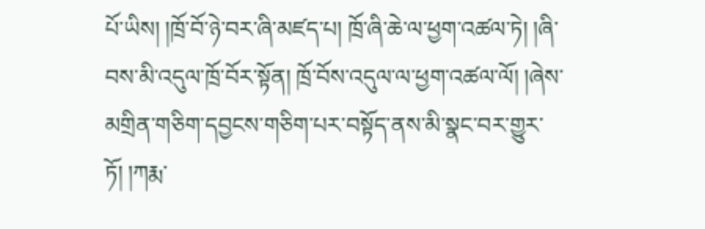པོ་ཡིས། །ཁྲོ་བོ་ཉེ་བར་ཞི་མཛད་པ། ཁྲོ་ཞི་ཆེ་ལ་ཕྱག་འཚལ་ཏེ། །ཞི་བས་མི་འདུལ་ཁྲོ་བོར་སྟོན། ཁྲོ་བོས་འདུལ་ལ་ཕྱག་འཚལ་ལོ། །ཞེས་མགྲིན་གཅིག་དབྱངས་གཅིག་པར་བསྟོད་ནས་མི་སྣང་བར་གྱུར་ཏོ། །ཀརྨ་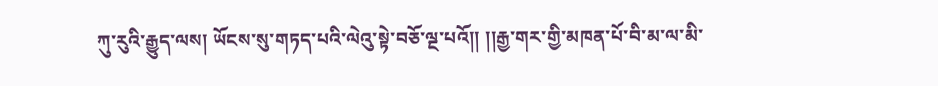ཀུ་རུའི་རྒྱུད་ལས། ཡོངས་སུ་གཏད་པའི་ལེའུ་སྟེ་བཅོ་ལྔ་པའོ།། །།རྒྱ་གར་གྱི་མཁན་པོ་བི་མ་ལ་མི་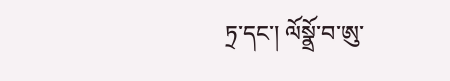ཏྲ་དང་། ལོསྣྲོ་བ་ཨུ་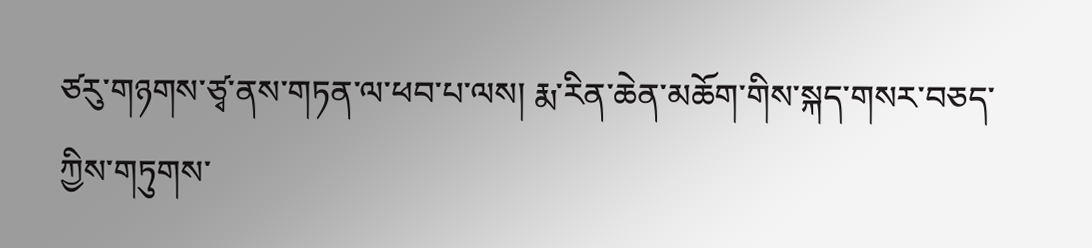ཙརུ་གཉགས་ཙྭ་ནས་གཏན་ལ་ཕབ་པ་ལས། རྨ་རིན་ཆེན་མཆོག་གིས་སྐད་གསར་བཅད་ཀྱིས་གཏུགས་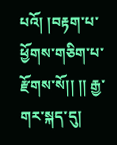པའོ། །བརྟག་པ་ཕྱོགས་གཅིག་པ་རྫོགས་སོ།། །། རྒྱ་གར་སྐད་དུ།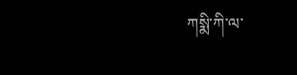ཀསྨི་ཀི་ལ་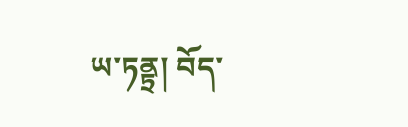ཡ་ཏནྟྲ། བོད་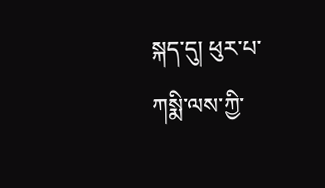སྐད་དུ། ཕུར་པ་ཀསྨི་ལས་ཀྱི་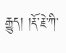རྒྱུད། །རྡོ་རྗེ་ཀི་